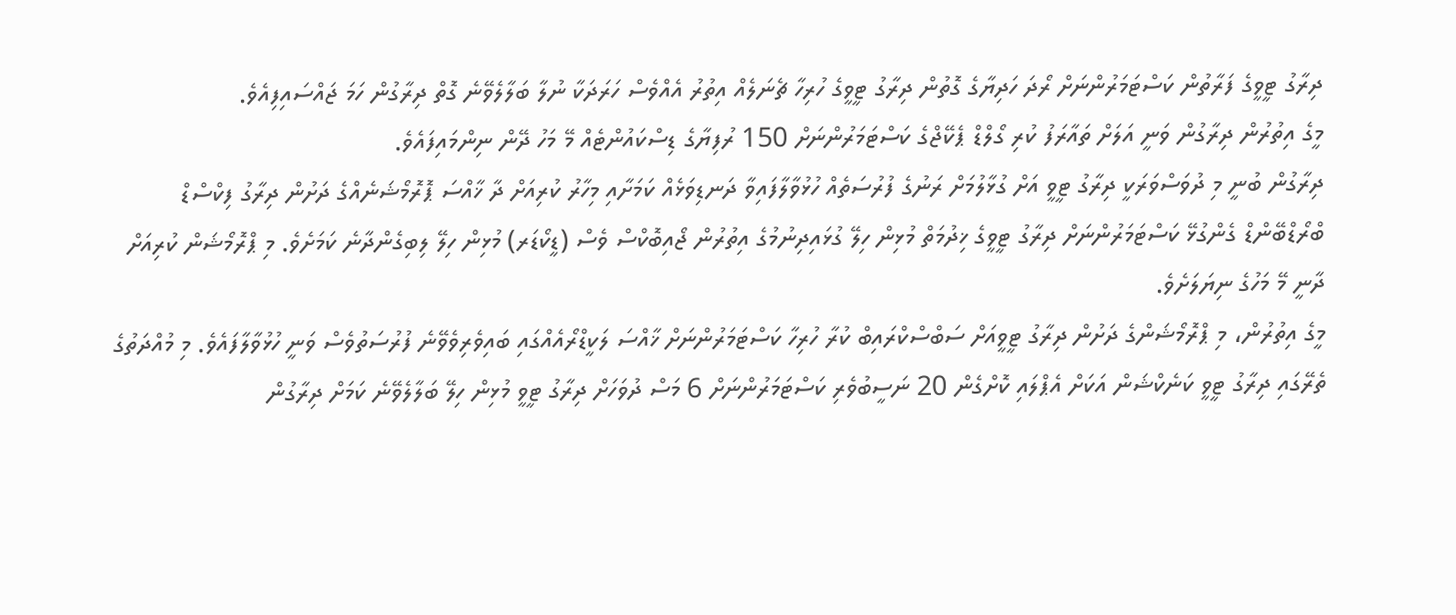ދިރާގު ޓީވީގެ ފަރާތުން ކަސްޓަމަރުންނަށް ރޯދަ ހަދިޔާގެ ގޮތުން ދިރާގު ޓީވީގެ ހުރިހާ ޗެނަލެއް އިތުރު އެއްވެސް ހަރަދަކާ ނުލާ ބަލާލެވޭނެ ގޮތް ދިރާގުން ހަމަ ޖައްސައިފިއެވެ.
މީގެ އިތުރުން ދިރާގުން ވަނީ އަލަށް ތައާރަފު ކުރި ގޯލްޑް ޕެކޭޖްގެ ކަސްޓަމަރުންނަށް 150 ރުފިޔާގެ ޑިސްކައުންޓެއް މޭ މަހު ދޭން ނިންމައިފައެވެ.
ދިރާގުން ބުނީ މި ދުވަސްވަރަކީ ދިރާގު ޓީވީ އަށް ގުޅާލުމަށް ރަނުގެ ފުރުސަތެއް ހުޅުވާލާފައިވާ ދަނޑިވަޅެއް ކަމަށާއި މިހާރު ކުރިއަށް ދާ ޚާއްސަ ޕޮރޮމޯޝަނެއްގެ ދަށުން ދިރާގު ފިކްސްޑް ބްރޯޑްބޭންޑް ގެންގުޅޭ ކަސްޓަމަރުންނަށް ދިރާގު ޓީވީގެ ޚިދުމަތް މުޅިން ހިލޭ ގުޅައިދިނުމުގެ އިތުރުން ޖޯއިބޮކްސް ވެސް (ޑީކޯޑަރ) މުޅިން ހިލޭ ލިބިގެންދާނެ ކަމަށެވެ. މި ޕްރޮމޯޝަން ކުރިއަށް ދާނީ މޭ މަހުގެ ނިޔަލަށެވެ.
މީގެ އިތުރުން، މި ޕްރޮމޯޝަންގެ ދަށުން ދިރާގު ޓީވީއަށް ސަބްސްކްރައިބް ކުރާ ހުރިހާ ކަސްޓަމަރުންނަށް ޚާއްސަ ލަކީޑްރޯއެއްގައި ބައިވެރިވެވޭނެ ފުރުސަތުވެސް ވަނީ ހުޅުވާލާފައެވެ. މި މުއްދަތުގެ ތެރޭގައި ދިރާގު ޓީވީ ކަނެކްޝަން އަކަށް އެޕްލައި ކޮށްގެން 20 ނަސީބުވެރި ކަސްޓަމަރުންނަށް 6 މަސް ދުވަހަށް ދިރާގު ޓީވީ މުޅިން ހިލޭ ބަލާލެވޭނެ ކަމަށް ދިރާގުން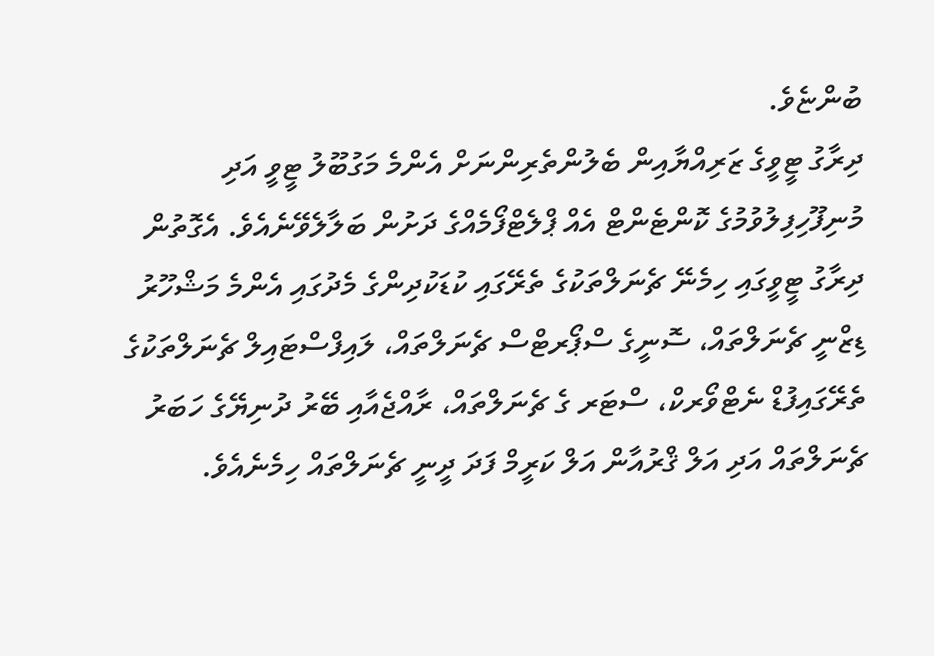ބުންޏެވެ.
ދިރާގު ޓީވީގެ ޒަރިއްޔާއިން ބެލުންތެރިންނަށް އެންމެ މަގުބޫލު ޓީވީ އަދި މުނިފޫހިފިލުވުމުގެ ކޮންޓެންޓް އެއް ޕްލެޓްފޯމެއްގެ ދަށުން ބަލާލެވޭނެއެވެ. އެގޮތުން ދިރާގު ޓީވީގައި ހިމެނޭ ޗެނަލްތަކުގެ ތެރޭގައި ކުޑަކުދިންގެ މެދުގައި އެންމެ މަޝްހޫރު ޑިޒްނީ ޗެނަލްތައް، ސޮނީގެ ސްޕޯރޓްސް ޗެނަލްތައް، ލައިފްސްޓައިލް ޗެނަލްތަކުގެ ތެރޭގައިފުޑް ނެޓްވޯރކް، ސްޓަރ ގެ ޗެނަލްތައް، ރާއްޖެއާއި ބޭރު ދުނިޔޭގެ ހަބަރު ޗެނަލްތައް އަދި އަލް ޤްރުއާން އަލް ކަރީމް ފަދަ ދީނީ ޗެނަލްތައް ހިމެނެއެވެ.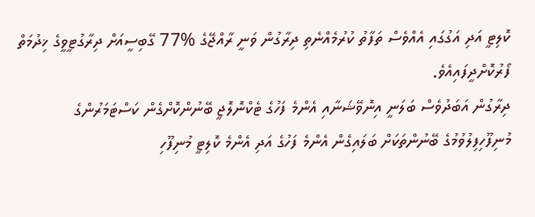ކޮލިޓީ އަދި އަގުގައި އެއްވެސް ތަފާތު ކުރުމެއްނެތި ދިރާގުން ވަނީ ރާއްޖޭގެ %77 ގޭބިސީއަށް ދިރާގުޓީވީގެ ޚިދުމަތް ފޯރުކޮށްދީފައިއެވެ.
ދިރާގުން އަބަދުވެސް ބަލަނީ އިނޮވޭޝަނާއި އެންމެ ފަހުގެ ޓެކްނޮލޮޖީ ބޭނުންކޮށްގެން ކަސްޓަމަރުންގެ މުނިފޫހިފިލުވުމުގެ ބޭނުންތަކަށް ބަލައިގެން އެންމެ ފަހުގެ އަދި އެންމެ ކޮލިޓީ މުނިފޫހި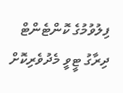ފިލުވުމުގެ ކޮންޓެންޓް ދިރާގު ޓީވީ މެދުވެރިކޮށް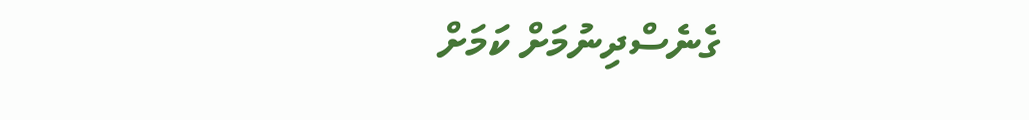ގެނެސްދިނުމަށް ކަމަށް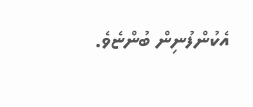އެކުންފުނިން ބުންޏެވެ.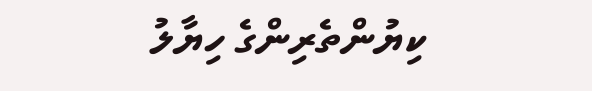ކިޔުންތެރިންގެ ހިޔާލު